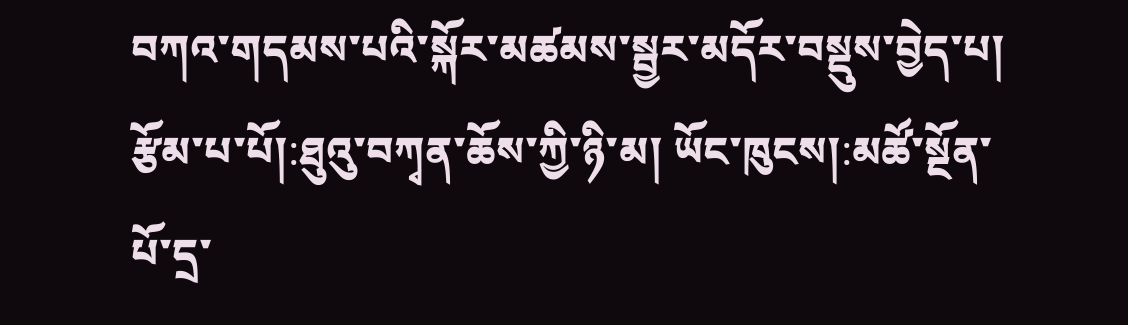བཀའ་གདམས་པའི་སྐོར་མཚམས་སྦྱར་མདོར་བསྡུས་བྱེད་པ།
རྩོམ་པ་པོ།:ཐུའུ་བཀྭན་ཆོས་ཀྱི་ཉི་མ། ཡོང་ཁུངས།:མཚོ་སྔོན་པོ་དྲ་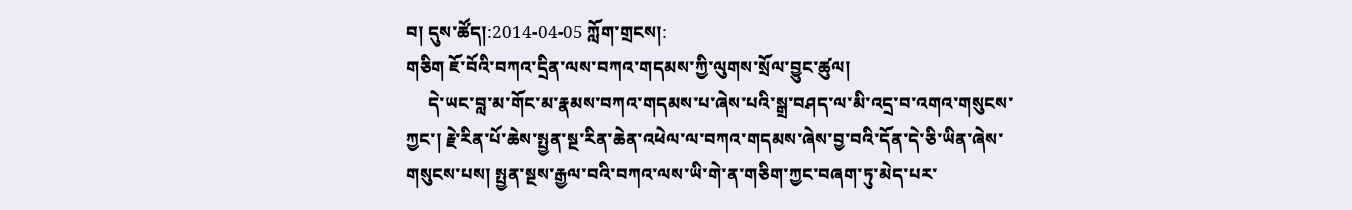བ། དུས་ཚོད།:2014-04-05 ཀློག་གྲངས།:
གཅིག ཇོ་བོའི་བཀའ་དྲིན་ལས་བཀའ་གདམས་ཀྱི་ལུགས་སྲོལ་བྱུང་ཚུལ།
     དེ་ཡང་བླ་མ་གོང་མ་རྣམས་བཀའ་གདམས་པ་ཞེས་པའི་སྒྲ་བཤད་ལ་མི་འདྲ་བ་འགའ་གསུངས་ཀྱང་། རྗེ་རིན་པོ་ཆེས་སྤྱན་སྔ་རིན་ཆེན་འཕེལ་ལ་བཀའ་གདམས་ཞེས་བྱ་བའི་དོན་དེ་ཅི་ཡིན་ཞེས་གསུངས་པས། སྤྱན་སྔས་རྒྱལ་བའི་བཀའ་ལས་ཡི་གེ་ན་གཅིག་ཀྱང་བཞག་ཏུ་མེད་པར་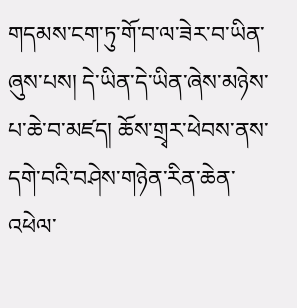གདམས་ངག་ཏུ་གོ་བ་ལ་ཟེར་བ་ཡིན་ཞུས་པས། དེ་ཡིན་དེ་ཡིན་ཞེས་མཉེས་པ་ཆེ་བ་མཛད། ཆོས་གྲྭར་ཕེབས་ནས་དགེ་བའི་བཤེས་གཉེན་རིན་ཆེན་འཕེལ་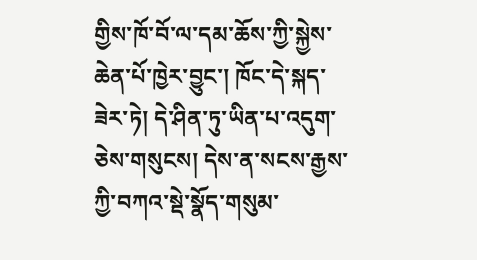གྱིས་ཁོ་བོ་ལ་དམ་ཆོས་ཀྱི་སྐྱེས་ཆེན་པོ་ཁྱེར་བྱུང་། ཁོང་དེ་སྐད་ཟེར་ཏེ། དེ་ཤིན་ཏུ་ཡིན་པ་འདུག་ཅེས་གསུངས། དེས་ན་སངས་རྒྱས་ཀྱི་བཀའ་སྡེ་སྣོད་གསུམ་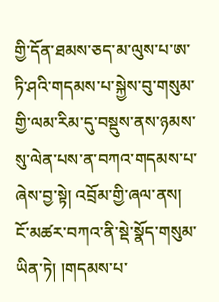གྱི་དོན་ཐམས་ཅད་མ་ལུས་པ་ཨ་ཏི་ཤའི་གདམས་པ་སྐྱེས་བུ་གསུམ་གྱི་ལམ་རིམ་དུ་བསྡུས་ནས་ཉམས་སུ་ལེན་པས་ན་བཀའ་གདམས་པ་ཞེས་བྱ་སྟེ། འབྲོམ་གྱི་ཞལ་ནས། ངོ་མཚར་བཀའ་ནི་སྡེ་སྣོད་གསུམ་ཡིན་ཏེ། །གདམས་པ་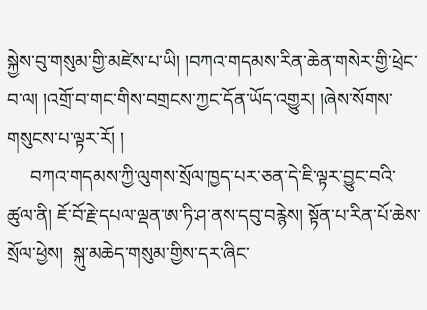སྐྱེས་བུ་གསུམ་གྱི་མཛེས་པ་ཡི། །བཀའ་གདམས་རིན་ཆེན་གསེར་གྱི་ཕྲེང་བ་ལ། །འགྲོ་བ་གང་གིས་བགྲངས་ཀྱང་དོན་ཡོད་འགྱུར། །ཞེས་སོགས་གསུངས་པ་ལྟར་རོ། །
     བཀའ་གདམས་ཀྱི་ལུགས་སྲོལ་ཁྱད་པར་ཅན་དེ་ཇི་ལྟར་བྱུང་བའི་ཚུལ་ནི། ཇོ་བོ་རྗེ་དཔལ་ལྡན་ཨ་ཏི་ཤ་ནས་དབུ་བརྙེས། སྟོན་པ་རིན་པོ་ཆེས་སྲོལ་ཕྱེས།  སྐུ་མཆེད་གསུམ་གྱིས་དར་ཞིང་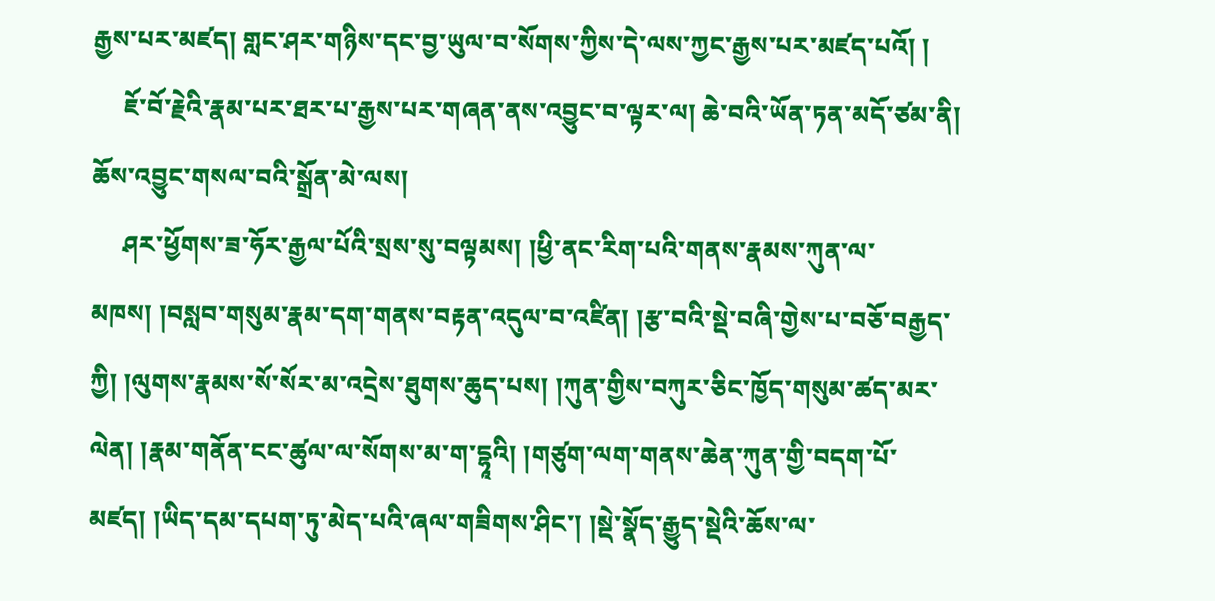རྒྱས་པར་མཛད། གླང་ཤར་གཉིས་དང་བྱ་ཡུལ་བ་སོགས་ཀྱིས་དེ་ལས་ཀྱང་རྒྱས་པར་མཛད་པའོ། །
     ཇོ་བོ་རྗེའི་རྣམ་པར་ཐར་པ་རྒྱས་པར་གཞན་ནས་འབྱུང་བ་ལྟར་ལ། ཆེ་བའི་ཡོན་ཏན་མདོ་ཙམ་ནི། ཆོས་འབྱུང་གསལ་བའི་སྒྲོན་མེ་ལས།
     ཤར་ཕྱོགས་ཟ་ཧོར་རྒྱལ་པོའི་སྲས་སུ་བལྟམས། །ཕྱི་ནང་རིག་པའི་གནས་རྣམས་ཀུན་ལ་མཁས། །བསླབ་གསུམ་རྣམ་དག་གནས་བརྟན་འདུལ་བ་འཛིན། །རྩ་བའི་སྡེ་བཞི་གྱེས་པ་བཅོ་བརྒྱད་ཀྱི། །ལུགས་རྣམས་སོ་སོར་མ་འདྲེས་ཐུགས་ཆུད་པས། །ཀུན་གྱིས་བཀུར་ཅིང་ཁྱོད་གསུམ་ཚད་མར་ལེན། །རྣམ་གནོན་ངང་ཚུལ་ལ་སོགས་མ་ག་དྷཱའི། །གཙུག་ལག་གནས་ཆེན་ཀུན་གྱི་བདག་པོ་མཛད། །ཡིད་དམ་དཔག་ཏུ་མེད་པའི་ཞལ་གཟིགས་ཤིང་། །སྡེ་སྣོད་རྒྱུད་སྡེའི་ཆོས་ལ་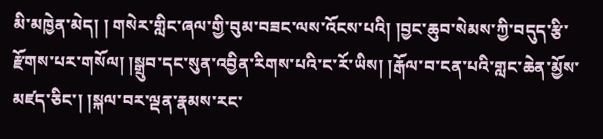མི་མཁྱེན་མེད། ། གསེར་གླིང་ཞལ་གྱི་བུམ་བཟང་ལས་འོངས་པའི། །བྱང་ཆུབ་སེམས་ཀྱི་བདུད་རྩི་རྫོགས་པར་གསོལ། །སྒྲུབ་དང་སུན་འབྱིན་རིགས་པའི་ང་རོ་ཡིས། །རྒོལ་བ་ངན་པའི་གླང་ཆེན་མྱོས་མཛད་ཅིང་། །སྐལ་བར་ལྡན་རྣམས་རང་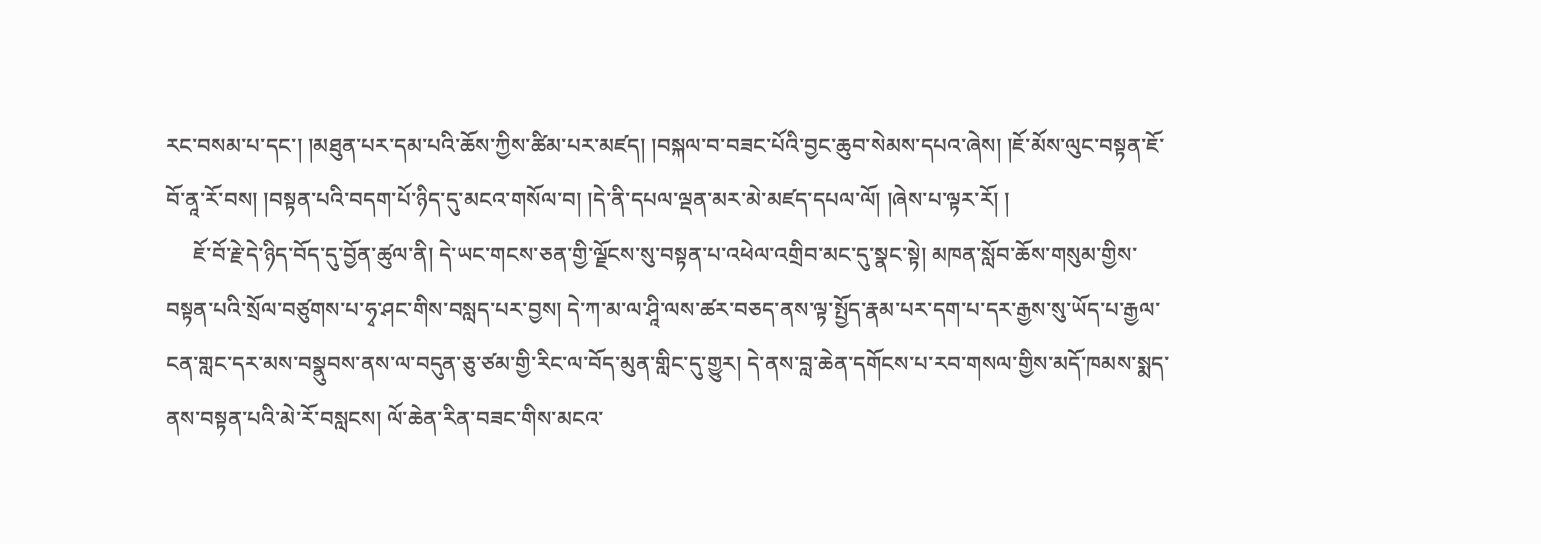རང་བསམ་པ་དང་། །མཐུན་པར་དམ་པའི་ཆོས་ཀྱིས་ཚིམ་པར་མཛད། །བསྐལ་བ་བཟང་པོའི་བྱང་ཆུབ་སེམས་དཔའ་ཞེས། །ཇོ་མོས་ལུང་བསྟན་ཇོ་བོ་ནཱ་རོ་བས། །བསྟན་པའི་བདག་པོ་ཉིད་དུ་མངའ་གསོལ་བ། །དེ་ནི་དཔལ་ལྡན་མར་མེ་མཛད་དཔལ་ལོ། །ཞེས་པ་ལྟར་རོ། །
     ཇོ་བོ་རྗེ་དེ་ཉིད་བོད་དུ་བྱོན་ཚུལ་ནི། དེ་ཡང་གངས་ཅན་གྱི་ལྗོངས་སུ་བསྟན་པ་འཕེལ་འགྲིབ་མང་དུ་སྣང་སྟེ། མཁན་སློབ་ཆོས་གསུམ་གྱིས་བསྟན་པའི་སྲོལ་བཙུགས་པ་ཧྭ་ཤང་གིས་བསླད་པར་བྱས། དེ་ཀ་མ་ལ་ཤཱི་ལས་ཚར་བཅད་ནས་ལྟ་སྤྱོད་རྣམ་པར་དག་པ་དར་རྒྱས་སུ་ཡོད་པ་རྒྱལ་ངན་གླང་དར་མས་བསྣུབས་ནས་ལ་བདུན་ཅུ་ཙམ་གྱི་རིང་ལ་བོད་མུན་གླིང་དུ་གྱུར། དེ་ནས་བླ་ཆེན་དགོངས་པ་རབ་གསལ་གྱིས་མདོ་ཁམས་སྨད་ནས་བསྟན་པའི་མེ་རོ་བསླངས། ལོ་ཆེན་རིན་བཟང་གིས་མངའ་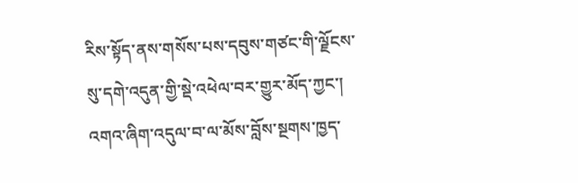རིས་སྟོད་ནས་གསོས་པས་དབུས་གཙང་གི་ལྗོངས་སུ་དགེ་འདུན་གྱི་སྡེ་འཕེལ་བར་གྱུར་མོད་ཀྱང་། འགའ་ཞིག་འདུལ་བ་ལ་མོས་བློས་སྔགས་ཁྱད་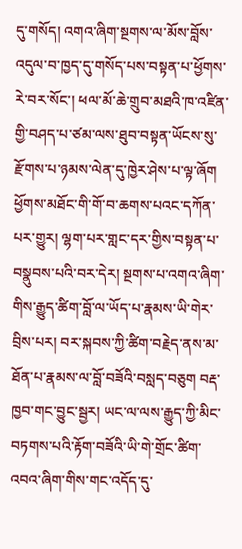དུ་གསོད། འགའ་ཞིག་སྔགས་ལ་མོས་བློས་འདུལ་བ་ཁྱད་དུ་གསོད་པས་བསྟན་པ་ཕྱོགས་རེ་བར་སོང་། ཕལ་མོ་ཆེ་གྲུབ་མཐའི་ཁ་འཛིན་གྱི་བཤད་པ་ཙམ་ལས་ཐུབ་བསྟན་ཡོངས་སུ་རྫོགས་པ་ཉམས་ལེན་དུ་ཁྱེར་ཤེས་པ་ལྟ་ཞོག ཕྱོགས་མཐོང་གི་གོ་བ་ཆགས་པའང་དཀོན་པར་གྱུར། ལྷག་པར་གླང་དར་གྱིས་བསྟན་པ་བསྣུབས་པའི་བར་དེར། སྔགས་པ་འགའ་ཞིག་གིས་རྒྱུད་ཚིག་བློ་ལ་ཡོད་པ་རྣམས་ཡི་གེར་བྲིས་པར། བར་སྐབས་ཀྱི་ཚིག་བརྗེད་ནས་མ་ཐོན་པ་རྣམས་ལ་བློ་བཟོའི་བསླད་བཅུག བརྡ་ཁྱབ་གང་བྱུང་སྦྱར། ཡང་ལ་ལས་རྒྱུད་ཀྱི་མིང་བཏགས་པའི་རྟོག་བཟོའི་ཡི་གེ་གྲོང་ཚིག་འབའ་ཞིག་གིས་གང་འདོད་དུ་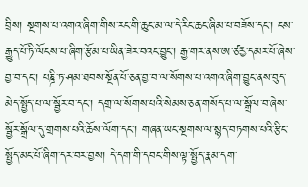བྲིས། སྔགས་པ་འགའ་ཞིག་གིས་རང་གི་ཆུང་མ་ལ་དེ་རིང་ཆང་ཞིམ་པ་བཟོས་དང་། ངས་རྒྱུད་པོ་ཏི་ལོངས་པ་ཞིག་རྩོམ་པ་ཡིན་ཟེར་བའང་བྱུང་། རྒྱ་གར་ནས་ཨ་ཙརྱ་དམར་པོ་ཞེས་བྱ་བ་དང་། པཎྜི་ཏ་ཤམ་ཐབས་སྔོན་པོ་ཅན་བྱ་བ་ལ་སོགས་པ་འགའ་ཞིག་བྱུང་ནས་བུད་མེད་སྤྱོད་པ་ལ་སྦྱོར་བ་དང་། དགྲ་ལ་སོགས་པའི་སེམས་ཅན་གསོད་པ་ལ་སྒྲོལ་བ་ཞེས་སྦྱོར་སྒྲོལ་དུ་གྲགས་པའི་ཆོས་ལོག་དང་། གཞན་ཡང་སྔགས་ལ་སྙད་བཏགས་པའི་རྩིང་སྤྱོད་མང་པོ་ཞིག་དར་བར་བྱས། དེ་དག་གི་དབང་གིས་ལྟ་སྤྱོད་རྣམ་དག་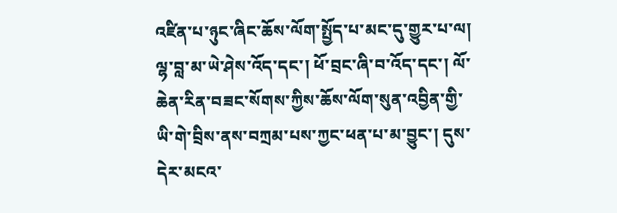འཛིན་པ་ཉུང་ཞིང་ཆོས་ལོག་སྤྱོད་པ་མང་དུ་གྱུར་པ་ལ། ལྷ་བླ་མ་ཡེ་ཤེས་འོད་དང་། ཕོ་བྲང་ཞི་བ་འོད་དང་། ལོ་ཆེན་རིན་བཟང་སོགས་ཀྱིས་ཆོས་ལོག་སུན་འབྱིན་གྱི་ཡི་གེ་བྲིས་ནས་བཀྲམ་པས་ཀྱང་ཕན་པ་མ་བྱུང་། དུས་དེར་མངའ་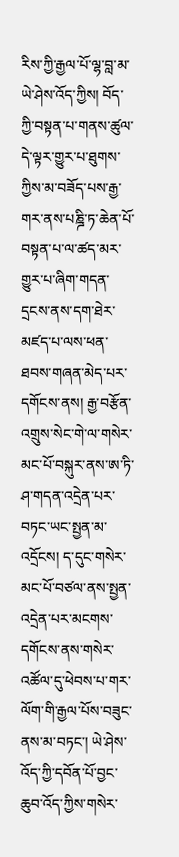རིས་ཀྱི་རྒྱལ་པོ་ལྷ་བླ་མ་ཡེ་ཤེས་འོད་ཀྱིས། བོད་ཀྱི་བསྟན་པ་གནས་ཚུལ་དེ་ལྟར་གྱུར་པ་ཐུགས་ཀྱིས་མ་བཟོད་པས་རྒྱ་གར་ནས་པཎྜི་ཏ་ཆེན་པོ་བསྟན་པ་ལ་ཚད་མར་གྱུར་པ་ཞིག་གདན་དྲངས་ནས་དག་ཐེར་མཛད་པ་ལས་ཕན་ཐབས་གཞན་མེད་པར་དགོངས་ནས། རྒྱ་བརྩོན་འགྲུས་སེང་གེ་ལ་གསེར་མང་པོ་བསྐུར་ནས་ཨ་ཏི་ཤ་གདན་འདྲེན་པར་བཏང་ཡང་སྤྱན་མ་འདྲོངས། ད་དུང་གསེར་མང་པོ་བཙལ་ནས་སྤྱན་འདྲེན་པར་མངགས་དགོངས་ནས་གསེར་འཚོལ་དུ་ཕེབས་པ་གར་ལོག་གི་རྒྱལ་པོས་བཟུང་ནས་མ་བཏང་། ཡེ་ཤེས་འོད་ཀྱི་དབོན་པོ་བྱང་ཆུབ་འོད་ཀྱིས་གསེར་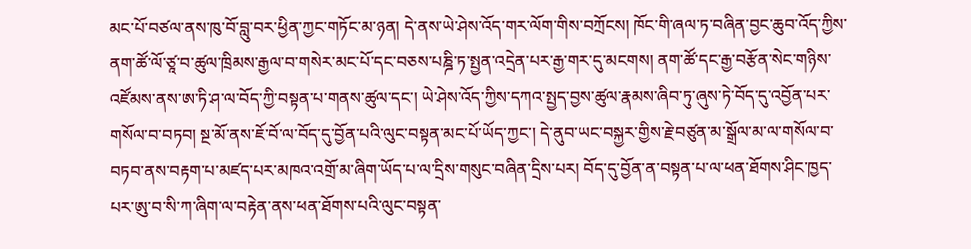མང་པོ་བཙལ་ནས་ཁུ་བོ་བླུ་བར་ཕྱིན་ཀྱང་གཏོང་མ་ཉན། དེ་ནས་ཡེ་ཤེས་འོད་གར་ལོག་གིས་བཀྲོངས། ཁོང་གི་ཞལ་ཏ་བཞིན་བྱང་ཆུབ་འོད་ཀྱིས་ནག་ཚོ་ལོ་ཙཱ་བ་ཚུལ་ཁྲིམས་རྒྱལ་བ་གསེར་མང་པོ་དང་བཅས་པཎྜི་ཏ་སྤྱན་འདྲེན་པར་རྒྱ་གར་དུ་མངགས། ནག་ཚོ་དང་རྒྱ་བརྩོན་སེང་གཉིས་འཛོམས་ནས་ཨ་ཏི་ཤ་ལ་བོད་ཀྱི་བསྟན་པ་གནས་ཚུལ་དང་། ཡེ་ཤེས་འོད་ཀྱིས་དཀའ་སྤྱད་བྱས་ཚུལ་རྣམས་ཞིབ་ཏུ་ཞུས་ཏེ་བོད་དུ་འབྱོན་པར་གསོལ་བ་བཏབ། སྔ་མོ་ནས་ཇོ་བོ་ལ་བོད་དུ་བྱོན་པའི་ལུང་བསྟན་མང་པོ་ཡོད་ཀྱང་། དེ་ནུབ་ཡང་བསྐྱར་གྱིས་རྗེ་བཙུན་མ་སྒྲོལ་མ་ལ་གསོལ་བ་བཏབ་ནས་བརྟག་པ་མཛད་པར་མཁའ་འགྲོ་མ་ཞིག་ཡོད་པ་ལ་དྲིས་གསུང་བཞིན་དྲིས་པར། བོད་དུ་བྱོན་ན་བསྟན་པ་ལ་ཕན་ཐོགས་ཤིང་ཁྱད་པར་ཨུ་བ་སི་ཀ་ཞིག་ལ་བརྟེན་ནས་ཕན་ཐོགས་པའི་ལུང་བསྟན་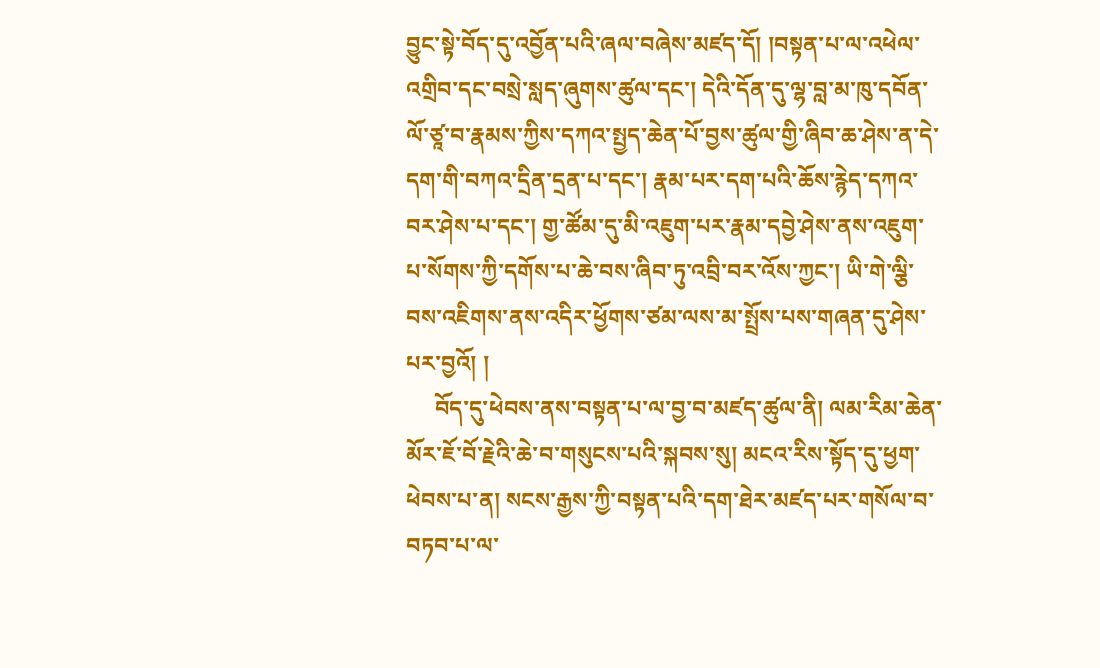བྱུང་སྟེ་བོད་དུ་འབྱོན་པའི་ཞལ་བཞེས་མཛད་དོ། །བསྟན་པ་ལ་འཕེལ་འགྲིབ་དང་བསྲེ་སླད་ཞུགས་ཚུལ་དང་། དེའི་དོན་དུ་ལྷ་བླ་མ་ཁུ་དབོན་ལོ་ཙཱ་བ་རྣམས་ཀྱིས་དཀའ་སྤྱད་ཆེན་པོ་བྱས་ཚུལ་གྱི་ཞིབ་ཆ་ཤེས་ན་དེ་དག་གི་བཀའ་དྲིན་དྲན་པ་དང་། རྣམ་པར་དག་པའི་ཆོས་རྙེད་དཀའ་བར་ཤེས་པ་དང་། གྱ་ཚོམ་དུ་མི་འཇུག་པར་རྣམ་དབྱེ་ཤེས་ནས་འཇུག་པ་སོགས་ཀྱི་དགོས་པ་ཆེ་བས་ཞིབ་ཏུ་འབྲི་བར་འོས་ཀྱང་། ཡི་གེ་ལྕི་བས་འཇིགས་ནས་འདིར་ཕྱོགས་ཙམ་ལས་མ་སྤྲོས་པས་གཞན་དུ་ཤེས་པར་བྱའོ། །
     བོད་དུ་ཕེབས་ནས་བསྟན་པ་ལ་བྱ་བ་མཛད་ཚུལ་ནི། ལམ་རིམ་ཆེན་མོར་ཇོ་བོ་རྗེའི་ཆེ་བ་གསུངས་པའི་སྐབས་སུ། མངའ་རིས་སྟོད་དུ་ཕྱག་ཕེབས་པ་ན། སངས་རྒྱས་ཀྱི་བསྟན་པའི་དག་ཐེར་མཛད་པར་གསོལ་བ་བཏབ་པ་ལ་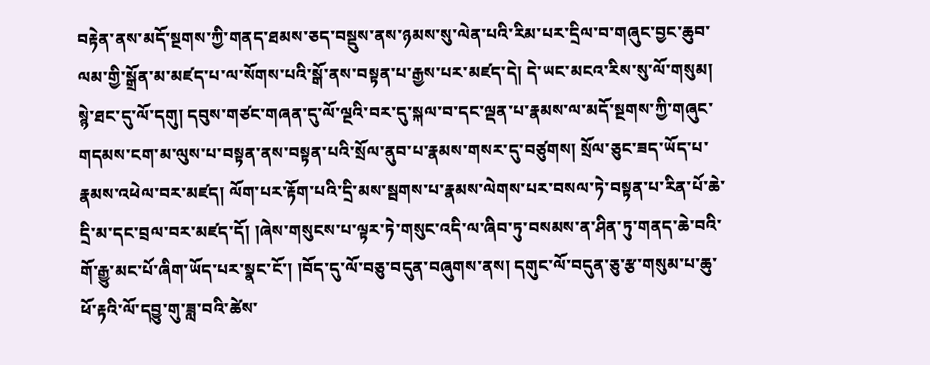བརྟེན་ནས་མདོ་སྔགས་ཀྱི་གནད་ཐམས་ཅད་བསྡུས་ནས་ཉམས་སུ་ལེན་པའི་རིམ་པར་དྲིལ་བ་གཞུང་བྱང་ཆུབ་ལམ་གྱི་སྒྲོན་མ་མཛད་པ་ལ་སོགས་པའི་སྒོ་ནས་བསྟན་པ་རྒྱས་པར་མཛད་དེ། དེ་ཡང་མངའ་རིས་སུ་ལོ་གསུམ། སྙེ་ཐང་དུ་ལོ་དགུ། དབུས་གཙང་གཞན་དུ་ལོ་ལྔའི་བར་དུ་སྐལ་བ་དང་ལྡན་པ་རྣམས་ལ་མདོ་སྔགས་ཀྱི་གཞུང་གདམས་ངག་མ་ལུས་པ་བསྟན་ནས་བསྟན་པའི་སྲོལ་ནུབ་པ་རྣམས་གསར་དུ་བཙུགས། སྲོལ་ཅུང་ཟད་ཡོད་པ་རྣམས་འཕེལ་བར་མཛད། ལོག་པར་རྟོག་པའི་དྲི་མས་སྦགས་པ་རྣམས་ལེགས་པར་བསལ་ཏེ་བསྟན་པ་རིན་པོ་ཆེ་དྲི་མ་དང་བྲལ་བར་མཛད་དོ། །ཞེས་གསུངས་པ་ལྟར་ཏེ་གསུང་འདི་ལ་ཞིབ་ཏུ་བསམས་ན་ཤིན་ཏུ་གནད་ཆེ་བའི་གོ་རྒྱུ་མང་པོ་ཞིག་ཡོད་པར་སྣང་ངོ་། །བོད་དུ་ལོ་བཅུ་བདུན་བཞུགས་ནས། དགུང་ལོ་བདུན་ཅུ་རྩ་གསུམ་པ་ཆུ་ཕོ་རྟའི་ལོ་དབྱུ་གུ་ཟླ་བའི་ཚེས་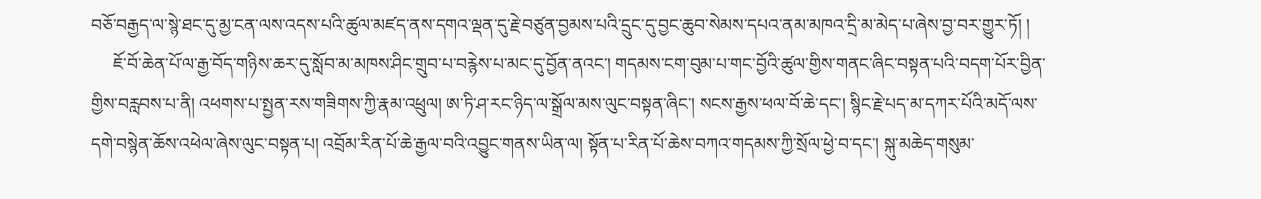བཅོ་བརྒྱད་ལ་སྙེ་ཐང་དུ་མྱ་ངན་ལས་འདས་པའི་ཚུལ་མཛད་ནས་དགའ་ལྡན་དུ་རྗེ་བཙུན་བྱམས་པའི་དྲུང་དུ་བྱང་ཆུབ་སེམས་དཔའ་ནམ་མཁའ་དྲི་མ་མེད་པ་ཞེས་བྱ་བར་གྱུར་ཏོ། །
     ཇོ་བོ་ཆེན་པོ་ལ་རྒྱ་བོད་གཉིས་ཆར་དུ་སློབ་མ་མཁས་ཤིང་གྲུབ་པ་བརྙེས་པ་མང་དུ་བྱོན་ནའང་། གདམས་ངག་བུམ་པ་གང་བྱོའི་ཚུལ་གྱིས་གནང་ཞིང་བསྟན་པའི་བདག་པོར་བྱིན་གྱིས་བརླབས་པ་ནི། འཕགས་པ་སྤྱན་རས་གཟིགས་ཀྱི་རྣམ་འཕྲུལ། ཨ་ཏི་ཤ་རང་ཉིད་ལ་སྒྲོལ་མས་ལུང་བསྟན་ཞིང་། སངས་རྒྱས་ཕལ་བོ་ཆེ་དང་། སྙིང་རྗེ་པད་མ་དཀར་པོའི་མདོ་ལས་དགེ་བསྙེན་ཆོས་འཕེལ་ཞེས་ལུང་བསྟན་པ། འབྲོམ་རིན་པོ་ཆེ་རྒྱལ་བའི་འབྱུང་གནས་ཡིན་ལ། སྟོན་པ་རིན་པོ་ཆེས་བཀའ་གདམས་ཀྱི་སྲོལ་ཕྱེ་བ་དང་། སྐུ་མཆེད་གསུམ་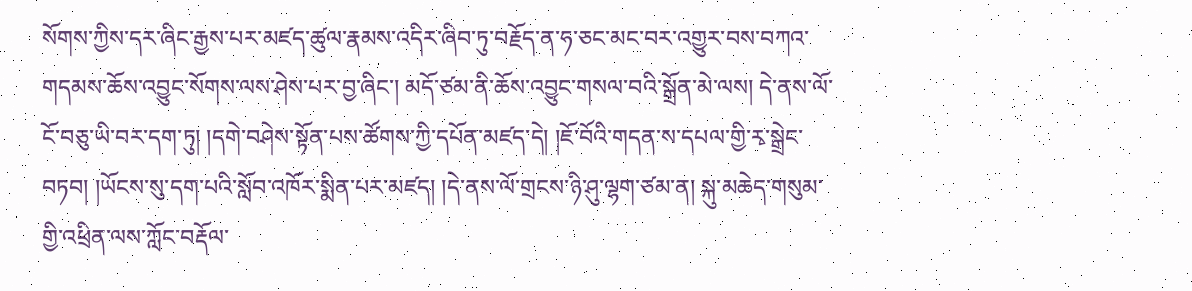སོགས་ཀྱིས་དར་ཞིང་རྒྱས་པར་མཛད་ཚུལ་རྣམས་འདིར་ཞིབ་ཏུ་བརྗོད་ན་ཧ་ཅང་མང་བར་འགྱུར་བས་བཀའ་གདམས་ཆོས་འབྱུང་སོགས་ལས་ཤེས་པར་བྱ་ཞིང་། མདོ་ཙམ་ནི་ཆོས་འབྱུང་གསལ་བའི་སྒྲོན་མེ་ལས། དེ་ནས་ལོ་ངོ་བཅུ་ཡི་བར་དག་ཏུ། །དགེ་བཤེས་སྟོན་པས་ཚོགས་ཀྱི་དཔོན་མཛད་དེ། །ཇོ་བོའི་གདན་ས་དཔལ་གྱི་རྭ་སྒྲེང་བཏབ། །ཡོངས་སུ་དག་པའི་སློབ་འཁོར་སྨིན་པར་མཛད། །དེ་ནས་ལོ་གྲངས་ཉི་ཤུ་ལྷག་ཙམ་ན། སྐུ་མཆེད་གསུམ་གྱི་འཕྲིན་ལས་ཀློང་བརྡོལ་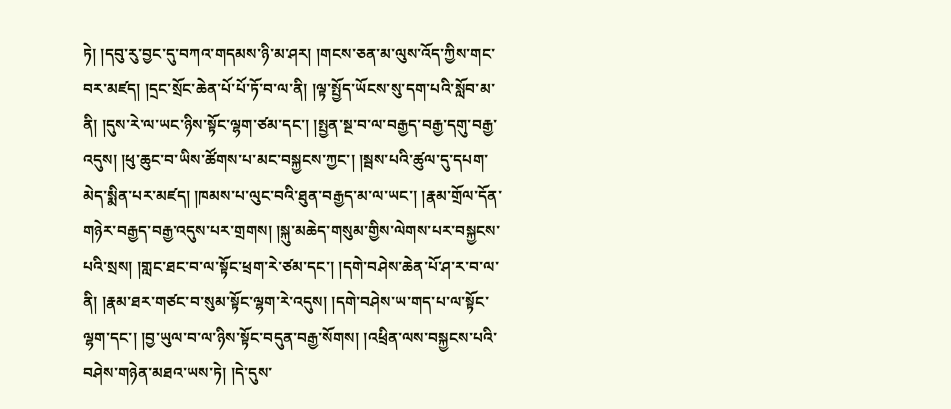ཏེ། །དབུ་རུ་བྱང་དུ་བཀའ་གདམས་ཉི་མ་ཤར། །གངས་ཅན་མ་ལུས་འོད་ཀྱིས་གང་བར་མཛད། །དྲང་སྲོང་ཆེན་པོ་པོ་ཏོ་བ་ལ་ནི། །ལྟ་སྤྱོད་ཡོངས་སུ་དག་པའི་སློབ་མ་ནི། །དུས་རེ་ལ་ཡང་ཉིས་སྟོང་ལྷག་ཙམ་དང་། །སྤྱན་སྔ་བ་ལ་བརྒྱད་བརྒྱ་དགུ་བརྒྱ་འདུས། །ཕུ་ཆུང་བ་ཡིས་ཚོགས་པ་མང་བསྐྱངས་ཀྱང་། །སྦས་པའི་ཚུལ་དུ་དཔག་མེད་སྨིན་པར་མཛད། །ཁམས་པ་ལུང་བའི་ཐུན་བརྒྱད་མ་ལ་ཡང་། །རྣམ་གྲོལ་དོན་གཉེར་བརྒྱད་བརྒྱ་འདུས་པར་གྲགས། །སྐུ་མཆེད་གསུམ་གྱིས་ལེགས་པར་བསྐྱངས་པའི་སྲས། །གླང་ཐང་བ་ལ་སྟོང་ཕྲག་རེ་ཙམ་དང་། །དགེ་བཤེས་ཆེན་པོ་ཤ་ར་བ་ལ་ནི། །རྣམ་ཐར་གཙང་བ་སུམ་སྟོང་ལྷག་རེ་འདུས། །དགེ་བཤེས་ཡ་གད་པ་ལ་སྟོང་ལྷག་དང་། །བྱ་ཡུལ་བ་ལ་ཉིས་སྟོང་བདུན་བརྒྱ་སོགས། །འཕྲིན་ལས་བསྐྱངས་པའི་བཤེས་གཉེན་མཐའ་ཡས་ཏེ། །དེ་དུས་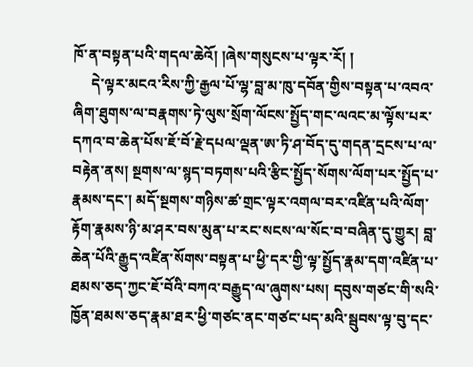ཁོ་ན་བསྟན་པའི་གདལ་ཆེའོ། །ཞེས་གསུངས་པ་ལྟར་རོ། །
     དེ་ལྟར་མངའ་རིས་ཀྱི་རྒྱལ་པོ་ལྷ་བླ་མ་ཁུ་དབོན་གྱིས་བསྟན་པ་འབའ་ཞིག་ཐུགས་ལ་བརྣགས་ཏེ་ལུས་སྲོག་ལོངས་སྤྱོད་གང་ལའང་མ་ལྟོས་པར་དཀའ་བ་ཆེན་པོས་ཇོ་བོ་རྗེ་དཔལ་ལྡན་ཨ་ཏི་ཤ་བོད་དུ་གདན་དྲངས་པ་ལ་བརྟེན་ནས། སྔགས་ལ་སྙད་བཏགས་པའི་རྩིང་སྤྱོད་སོགས་ལོག་པར་སྤྱོད་པ་རྣམས་དང་། མདོ་སྔགས་གཉིས་ཚ་གྲང་ལྟར་འགལ་བར་འཛིན་པའི་ལོག་རྟོག་རྣམས་ཉི་མ་ཤར་བས་མུན་པ་རང་སངས་ལ་སོང་བ་བཞིན་དུ་གྱུར། བླ་ཆེན་པོའི་རྒྱུད་འཛིན་སོགས་བསྟན་པ་ཕྱི་དར་གྱི་ལྟ་སྤྱོད་རྣམ་དག་འཛིན་པ་ཐམས་ཅད་ཀྱང་ཇོ་བོའི་བཀའ་བརྒྱུད་ལ་ཞུགས་པས། དབུས་གཙང་གི་སའི་ཁྱོན་ཐམས་ཅད་རྣམ་ཐར་ཕྱི་གཙང་ནང་གཙང་པད་མའི་སྦུབས་ལྟ་བུ་དང་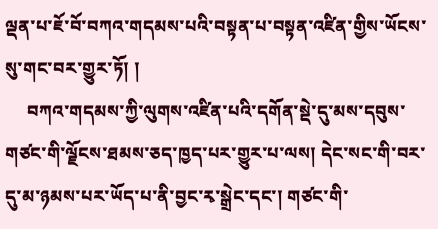ལྡན་པ་ཇོ་བོ་བཀའ་གདམས་པའི་བསྟན་པ་བསྟན་འཛིན་གྱིས་ཡོངས་སུ་གང་བར་གྱུར་ཏོ། །
     བཀའ་གདམས་ཀྱི་ལུགས་འཛིན་པའི་དགོན་སྡེ་དུ་མས་དབུས་གཙང་གི་ལྗོངས་ཐམས་ཅད་ཁྱད་པར་གྱུར་པ་ལས། དེང་སང་གི་བར་དུ་མ་ཉམས་པར་ཡོད་པ་ནི་བྱང་རྭ་སྒྲེང་དང་། གཙང་གི་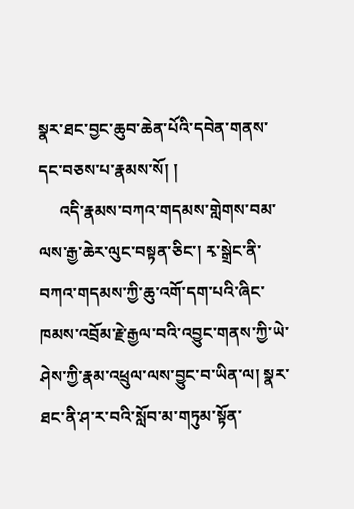སྣར་ཐང་བྱང་ཆུབ་ཆེན་པོའི་དབེན་གནས་དང་བཅས་པ་རྣམས་སོ། །
     འདི་རྣམས་བཀའ་གདམས་གླེགས་བམ་ལས་རྒྱ་ཆེར་ལུང་བསྟན་ཅིང་། རྭ་སྒྲེང་ནི་བཀའ་གདམས་ཀྱི་ཆུ་འགོ་དག་པའི་ཞིང་ཁམས་འབྲོམ་རྗེ་རྒྱལ་བའི་འབྱུང་གནས་ཀྱི་ཡེ་ཤེས་ཀྱི་རྣམ་འཕྲུལ་ལས་བྱུང་བ་ཡིན་ལ། སྣར་ཐང་ནི་ཤ་ར་བའི་སློབ་མ་གཏུམ་སྟོན་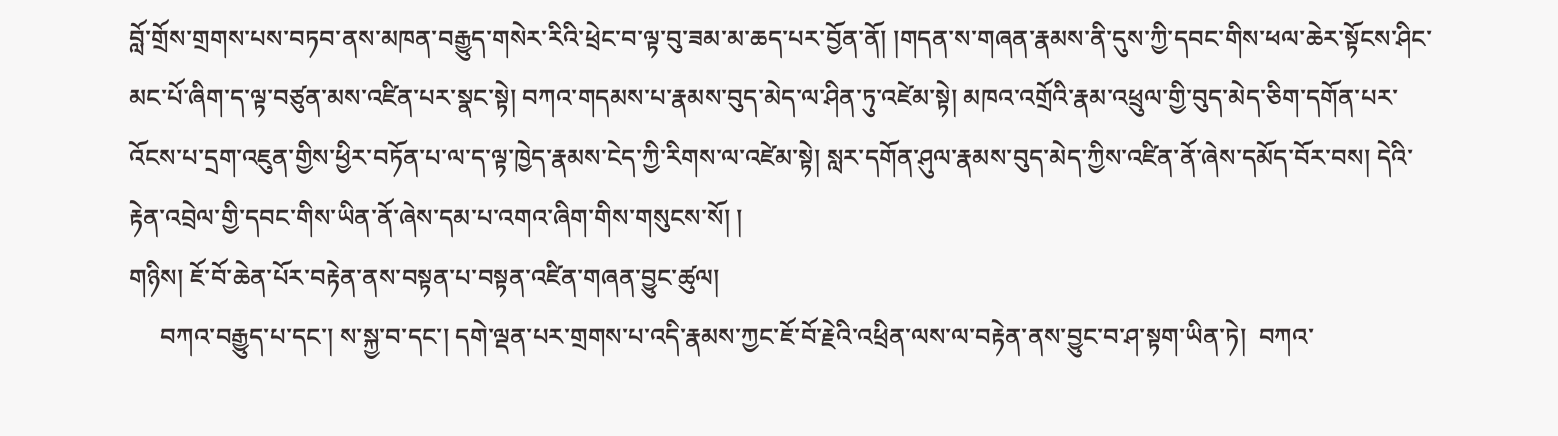བློ་གྲོས་གྲགས་པས་བཏབ་ནས་མཁན་བརྒྱུད་གསེར་རིའི་ཕྲེང་བ་ལྟ་བུ་ཟམ་མ་ཆད་པར་བྱོན་ནོ། །གདན་ས་གཞན་རྣམས་ནི་དུས་ཀྱི་དབང་གིས་ཕལ་ཆེར་སྟོངས་ཤིང་མང་པོ་ཞིག་ད་ལྟ་བཙུན་མས་འཛིན་པར་སྣང་སྟེ། བཀའ་གདམས་པ་རྣམས་བུད་མེད་ལ་ཤིན་ཏུ་འཛེམ་སྟེ། མཁའ་འགྲོའི་རྣམ་འཕྲུལ་གྱི་བུད་མེད་ཅིག་དགོན་པར་འོངས་པ་དྲག་འཇུན་གྱིས་ཕྱིར་བཏོན་པ་ལ་ད་ལྟ་ཁྱེད་རྣམས་ངེད་ཀྱི་རིགས་ལ་འཛེམ་སྟེ། སླར་དགོན་ཤུལ་རྣམས་བུད་མེད་ཀྱིས་འཛིན་ནོ་ཞེས་དམོད་བོར་བས། དེའི་རྟེན་འབྲེལ་གྱི་དབང་གིས་ཡིན་ནོ་ཞེས་དམ་པ་འགའ་ཞིག་གིས་གསུངས་སོ། །
གཉིས། ཇོ་བོ་ཆེན་པོར་བརྟེན་ནས་བསྟན་པ་བསྟན་འཛིན་གཞན་བྱུང་ཚུལ།
     བཀའ་བརྒྱུད་པ་དང་། ས་སྐྱ་བ་དང་། དགེ་ལྡན་པར་གྲགས་པ་འདི་རྣམས་ཀྱང་ཇོ་བོ་རྗེའི་འཕྲིན་ལས་ལ་བརྟེན་ནས་བྱུང་བ་ཤ་སྟག་ཡིན་ཏེ།  བཀའ་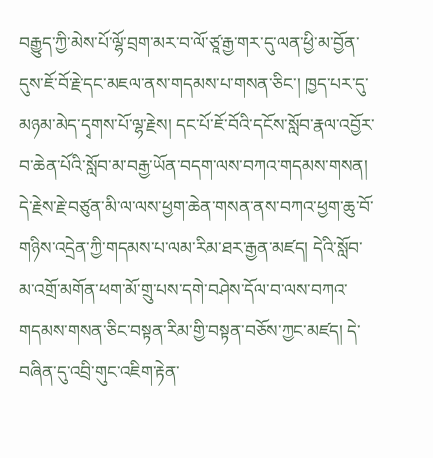བརྒྱུད་ཀྱི་མེས་པོ་ལྷོ་བྲག་མར་བ་ལོ་ཙཱ་རྒྱ་གར་དུ་ལན་ཕྱི་མ་བྱོན་དུས་ཇོ་བོ་རྗེ་དང་མཇལ་ནས་གདམས་པ་གསན་ཅིང་། ཁྱད་པར་དུ་མཉམ་མེད་དྭགས་པོ་ལྷ་རྗེས། དང་པོ་ཇོ་བོའི་དངོས་སློབ་རྣལ་འབྱོར་བ་ཆེན་པོའི་སློབ་མ་བརྒྱ་ཡོན་བདག་ལས་བཀའ་གདམས་གསན། དེ་རྗེས་རྗེ་བཙུན་མི་ལ་ལས་ཕྱག་ཆེན་གསན་ནས་བཀའ་ཕྱག་ཆུ་བོ་གཉིས་འདྲེན་ཀྱི་གདམས་པ་ལམ་རིམ་ཐར་རྒྱན་མཛད། དེའི་སློབ་མ་འགྲོ་མགོན་ཕག་མོ་གྲུ་པས་དགེ་བཤེས་དོལ་བ་ལས་བཀའ་གདམས་གསན་ཅིང་བསྟན་རིམ་གྱི་བསྟན་བཅོས་ཀྱང་མཛད། དེ་བཞིན་དུ་འབྲི་གུང་འཇིག་རྟེན་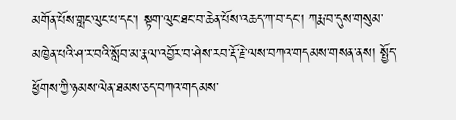མགོན་པོས་གླང་ལུང་པ་དང་། སྟག་ལུང་ཐང་བ་ཆེན་པོས་འཆད་ཀ་བ་དང་། ཀརྨ་བ་དུས་གསུམ་མཁྱེན་པའི་ཤ་ར་བའི་སློབ་མ་རྣལ་འབྱོར་བ་ཤེས་རབ་རྡོ་རྗེ་ལས་བཀའ་གདམས་གསན་ནས། སྤྱོད་ཕྱོགས་ཀྱི་ཉམས་ལེན་ཐམས་ཅད་བཀའ་གདམས་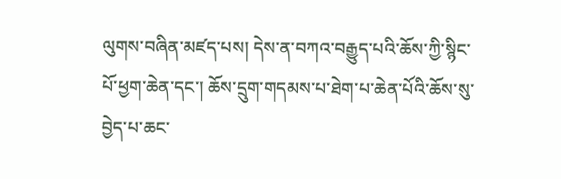ལུགས་བཞིན་མཛད་པས། དེས་ན་བཀའ་བརྒྱུད་པའི་ཆོས་ཀྱི་སྙིང་པོ་ཕྱག་ཆེན་དང་། ཆོས་དྲུག་གདམས་པ་ཐེག་པ་ཆེན་པོའི་ཆོས་སུ་བྱེད་པ་ཆང་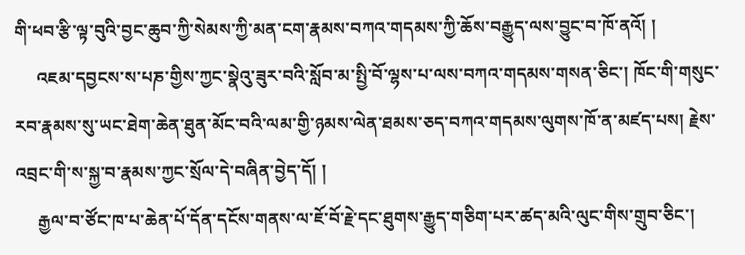གི་ཕབ་རྩི་ལྟ་བུའི་བྱང་ཆུབ་ཀྱི་སེམས་ཀྱི་མན་ངག་རྣམས་བཀའ་གདམས་ཀྱི་ཆོས་བརྒྱུད་ལས་བྱུང་བ་ཁོ་ནའོ། །
     འཇམ་དབྱངས་ས་པཎ་གྱིས་ཀྱང་སྣེའུ་ཟུར་བའི་སློབ་མ་སྤྱི་བོ་ལྷས་པ་ལས་བཀའ་གདམས་གསན་ཅིང་། ཁོང་གི་གསུང་རབ་རྣམས་སུ་ཡང་ཐེག་ཆེན་ཐུན་མོང་བའི་ལམ་གྱི་ཉམས་ལེན་ཐམས་ཅད་བཀའ་གདམས་ལུགས་ཁོ་ན་མཛད་པས། རྗེས་འབྲང་གི་ས་སྐྱ་བ་རྣམས་ཀྱང་སྲོལ་དེ་བཞིན་བྱེད་དོ། །
     རྒྱལ་བ་ཙོང་ཁ་པ་ཆེན་པོ་དོན་དངོས་གནས་ལ་ཇོ་བོ་རྗེ་དང་ཐུགས་རྒྱུད་གཅིག་པར་ཚད་མའི་ལུང་གིས་གྲུབ་ཅིང་།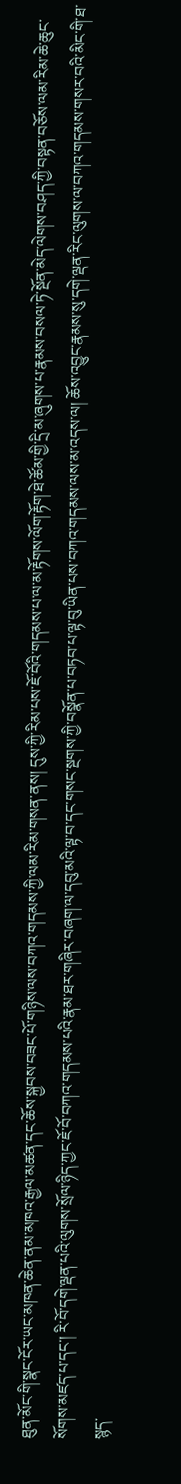ཐུན་མོང་གི་སྣང་ངོར་ཡང་མཁན་ཆེན་ནམ་མཁའ་རྒྱལ་མཚན་དང་ཆོས་སྐྱབས་བཟང་པོ་གཉིས་ལས་བཀའ་གདམས་ཀྱི་ལམ་རིམ་གསན་ནས། དུས་ཀྱི་རིམ་པས་ཇོ་བོའི་གདམས་པ་ལ་མ་རྟོགས་ལོག་རྟོག་ཐེ་ཚོམ་གྱི་དྲི་མ་ཞུགས་པ་རྣམས་བསལ་ཏེ་སྔོན་མེད་ལེགས་བཤད་ཀྱི་བསྟན་བཅོས་ལམ་རིམ་ཆེ་ཆུང་སོགས་མཛད་པ་དང་། རི་བོ་དགེ་ལྡན་པའི་ལུགས་སྲོལ་ཉིད་ཀྱང་ཇོ་བོ་བཀའ་གདམས་པའི་རྣམ་ཐར་གཞིར་བཞག་ལ་དབུ་མའི་ལྟ་བ་དང་གསང་སྔགས་ཀྱི་བསྣོན་པ་བཏབ་པ་ལྟ་བུ་ཡིན་པས་བཀའ་གདམས་ལས་མ་འདས་ལ། ཆོས་འབྱུང་རྣམས་སུ་དགེ་ལྡན་རིང་ལུགས་ལ་བཀའ་གདམས་གསར་བའི་མིང་གི་ཐ་སྙད་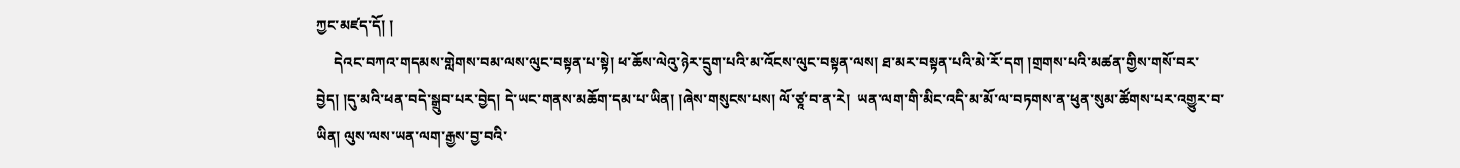ཀྱང་མཛད་དོ། །
     དེའང་བཀའ་གདམས་གླེགས་བམ་ལས་ལུང་བསྟན་པ་སྟེ། ཕ་ཆོས་ལེའུ་ཉེར་དྲུག་པའི་མ་འོངས་ལུང་བསྟན་ལས། ཐ་མར་བསྟན་པའི་མེ་རོ་དག །གྲགས་པའི་མཚན་གྱིས་གསོ་བར་བྱེད། །དུ་མའི་ཕན་བདེ་སྒྲུབ་པར་བྱེད། དེ་ཡང་གནས་མཆོག་དམ་པ་ཡིན། །ཞེས་གསུངས་པས། ལོ་ཙཱ་བ་ན་རེ།  ཡན་ལག་གི་མིང་འདི་མ་མོ་ལ་བཏགས་ན་ཕུན་སུམ་ཚོགས་པར་འགྱུར་བ་ཡིན། ལུས་ལས་ཡན་ལག་རྒྱས་བྱ་བའི་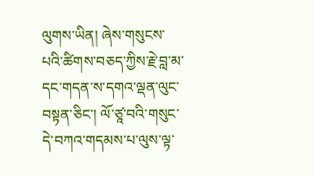ལུགས་ཡིན། ཞེས་གསུངས་པའི་ཚིགས་བཅད་ཀྱིས་རྗེ་བླ་མ་དང་གདན་ས་དགའ་ལྡན་ལུང་བསྟན་ཅིང་། ལོ་ཙཱ་བའི་གསུང་དེ་བཀའ་གདམས་པ་ལུས་ལྟ་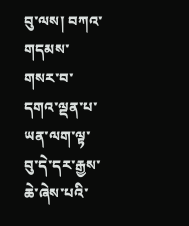བུ་ལས། བཀའ་གདམས་གསར་བ་དགའ་ལྡན་པ་ཡན་ལག་ལྟ་བུ་དེ་དར་རྒྱས་ཆེ་ཞེས་པའི་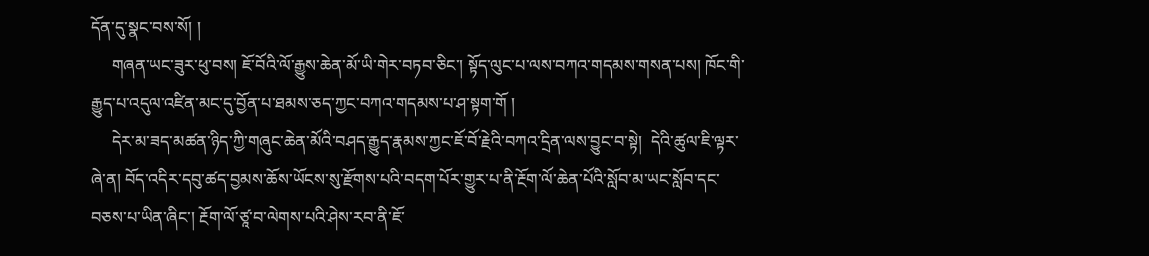དོན་དུ་སྣང་བས་སོ། །
     གཞན་ཡང་ཟུར་ཕུ་བས། ཇོ་བོའི་ལོ་རྒྱུས་ཆེན་མོ་ཡི་གེར་བཏབ་ཅིང་། སྟོད་ལུང་པ་ལས་བཀའ་གདམས་གསན་པས། ཁོང་གི་རྒྱུད་པ་འདུལ་འཛིན་མང་དུ་བྱོན་པ་ཐམས་ཅད་ཀྱང་བཀའ་གདམས་པ་ཤ་སྟག་གོ །
     དེར་མ་ཟད་མཚན་ཉིད་ཀྱི་གཞུང་ཆེན་མོའི་བཤད་རྒྱུད་རྣམས་ཀྱང་ཇོ་བོ་རྗེའི་བཀའ་དྲིན་ལས་བྱུང་བ་སྟེ།  དེའི་ཚུལ་ཇི་ལྟར་ཞེ་ན། བོད་འདིར་དབུ་ཚད་བྱམས་ཆོས་ཡོངས་སུ་རྫོགས་པའི་བདག་པོར་གྱུར་པ་ནི་རྔོག་ལོ་ཆེན་པོའི་སློབ་མ་ཡང་སློབ་དང་བཅས་པ་ཡིན་ཞིང་། རྔོག་ལོ་ཙཱ་བ་ལེགས་པའི་ཤེས་རབ་ནི་ཇོ་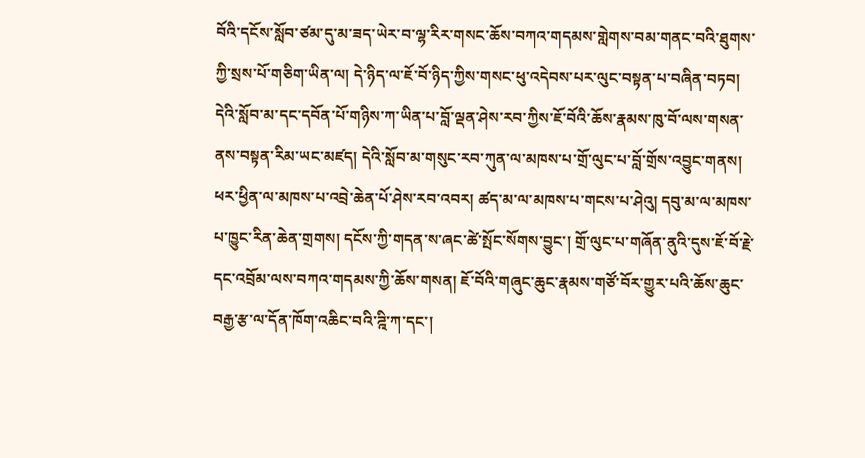བོའི་དངོས་སློབ་ཙམ་དུ་མ་ཟད་ཡེར་བ་ལྷ་རིར་གསང་ཆོས་བཀའ་གདམས་གླེགས་བམ་གནང་བའི་ཐུགས་ཀྱི་སྲས་པོ་གཅིག་ཡིན་ལ། དེ་ཉིད་ལ་ཇོ་བོ་ཉིད་ཀྱིས་གསང་ཕུ་འདེབས་པར་ལུང་བསྟན་པ་བཞིན་བཏབ། དེའི་སློབ་མ་དང་དབོན་པོ་གཉིས་ཀ་ཡིན་པ་བློ་ལྡན་ཤེས་རབ་ཀྱིས་ཇོ་བོའི་ཆོས་རྣམས་ཁུ་བོ་ལས་གསན་ནས་བསྟན་རིམ་ཡང་མཛད། དེའི་སློབ་མ་གསུང་རབ་ཀུན་ལ་མཁས་པ་གྲོ་ལུང་པ་བློ་གྲོས་འབྱུང་གནས། ཕར་ཕྱིན་ལ་མཁས་པ་འབྲེ་ཆེན་པོ་ཤེས་རབ་འབར། ཚད་མ་ལ་མཁས་པ་གངས་པ་ཤེའུ། དབུ་མ་ལ་མཁས་པ་ཁྱུང་རིན་ཆེན་གྲགས། དངོས་ཀྱི་གདན་ས་ཞང་ཚེ་སྤོང་སོགས་བྱུང་། གྲོ་ལུང་པ་གཞོན་ནུའི་དུས་ཇོ་བོ་རྗེ་དང་འབྲོམ་ལས་བཀའ་གདམས་ཀྱི་ཆོས་གསན། ཇོ་བོའི་གཞུང་ཆུང་རྣམས་གཙོ་བོར་གྱུར་པའི་ཆོས་ཆུང་བརྒྱ་རྩ་ལ་དོན་ཁོག་འཆིང་བའི་ཌྰི་ཀ་དང་།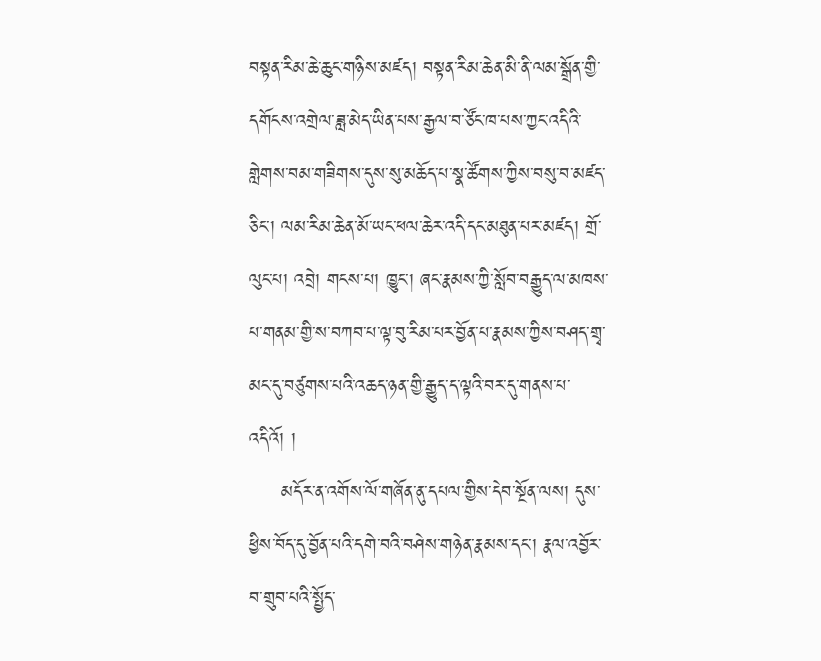བསྟན་རིམ་ཆེ་ཆུང་གཉིས་མཛད། བསྟན་རིམ་ཆེན་མི་ནི་ལམ་སྒྲོན་གྱི་དགོངས་འགྲེལ་ཟླ་མེད་ཡིན་པས་རྒྱལ་བ་ཙོང་ཁ་པས་ཀྱང་འདིའི་གླེགས་བམ་གཟིགས་དུས་སུ་མཆོད་པ་སྣ་ཚོགས་ཀྱིས་བསུ་བ་མཛད་ཅིང་། ལམ་རིམ་ཆེན་མོ་ཡང་ཕལ་ཆེར་འདི་དང་མཐུན་པར་མཛད། གྲོ་ལུང་པ། འབྲེ། གངས་པ། ཁྱུང་། ཞང་རྣམས་ཀྱི་སློབ་བརྒྱུད་ལ་མཁས་པ་གནམ་གྱི་ས་བཀབ་པ་ལྟ་བུ་རིམ་པར་བྱོན་པ་རྣམས་ཀྱིས་བཤད་གྲྭ་མང་དུ་བཙུགས་པའི་འཆད་ཉན་གྱི་རྒྱུད་ད་ལྟའི་བར་དུ་གནས་པ་འདིའོ། །
     མདོར་ན་འགོས་ལོ་གཞོན་ནུ་དཔལ་གྱིས་དེབ་སྔོན་ལས། དུས་ཕྱིས་བོད་དུ་བྱོན་པའི་དགེ་བའི་བཤེས་གཉེན་རྣམས་དང་། རྣལ་འབྱོར་བ་གྲུབ་པའི་སྤྱོད་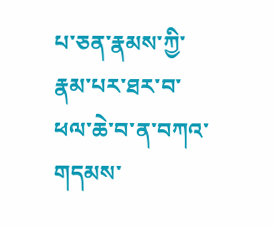པ་ཅན་རྣམས་ཀྱི་རྣམ་པར་ཐར་བ་ཕལ་ཆེ་བ་ན་བཀའ་གདམས་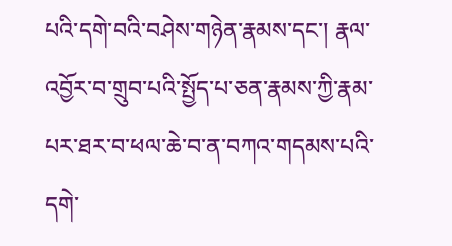པའི་དགེ་བའི་བཤེས་གཉེན་རྣམས་དང་། རྣལ་འབྱོར་བ་གྲུབ་པའི་སྤྱོད་པ་ཅན་རྣམས་ཀྱི་རྣམ་པར་ཐར་བ་ཕལ་ཆེ་བ་ན་བཀའ་གདམས་པའི་དགེ་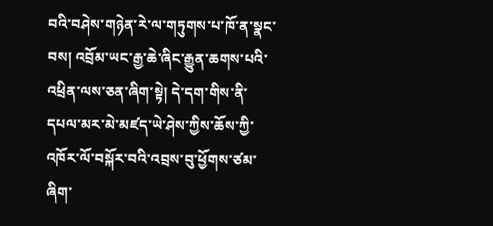བའི་བཤེས་གཉེན་རེ་ལ་གཏུགས་པ་ཁོ་ན་སྣང་བས། འབྲོམ་ཡང་རྒྱ་ཆེ་ཞིང་རྒྱུན་ཆགས་པའི་འཕྲིན་ལས་ཅན་ཞིག་སྟེ། དེ་དག་གིས་ནི་དཔལ་མར་མེ་མཛད་ཡེ་ཤེས་ཀྱིས་ཆོས་ཀྱི་འཁོར་ལོ་བསྐོར་བའི་འབྲས་བུ་ཕྱོགས་ཙམ་ཞིག་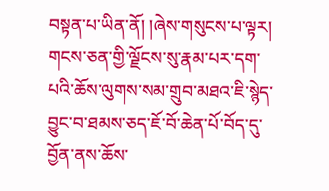བསྟན་པ་ཡིན་ནོ། །ཞེས་གསུངས་པ་ལྟར། གངས་ཅན་གྱི་ལྗོངས་སུ་རྣམ་པར་དག་པའི་ཆོས་ལུགས་སམ་གྲུབ་མཐའ་ཇི་སྙེད་བྱུང་བ་ཐམས་ཅད་ཇོ་བོ་ཆེན་པོ་བོད་དུ་བྱོན་ནས་ཆོས་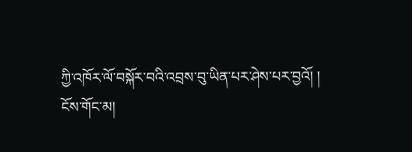ཀྱི་འཁོར་ལོ་བསྐོར་བའི་འབྲས་བུ་ཡིན་པར་ཤེས་པར་བྱའོ། །
ངོས་གོང་མ།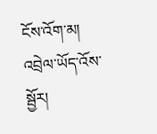ངོས་འོག་མ།
འབྲེལ་ཡོད་འོས་སྦྱོར།